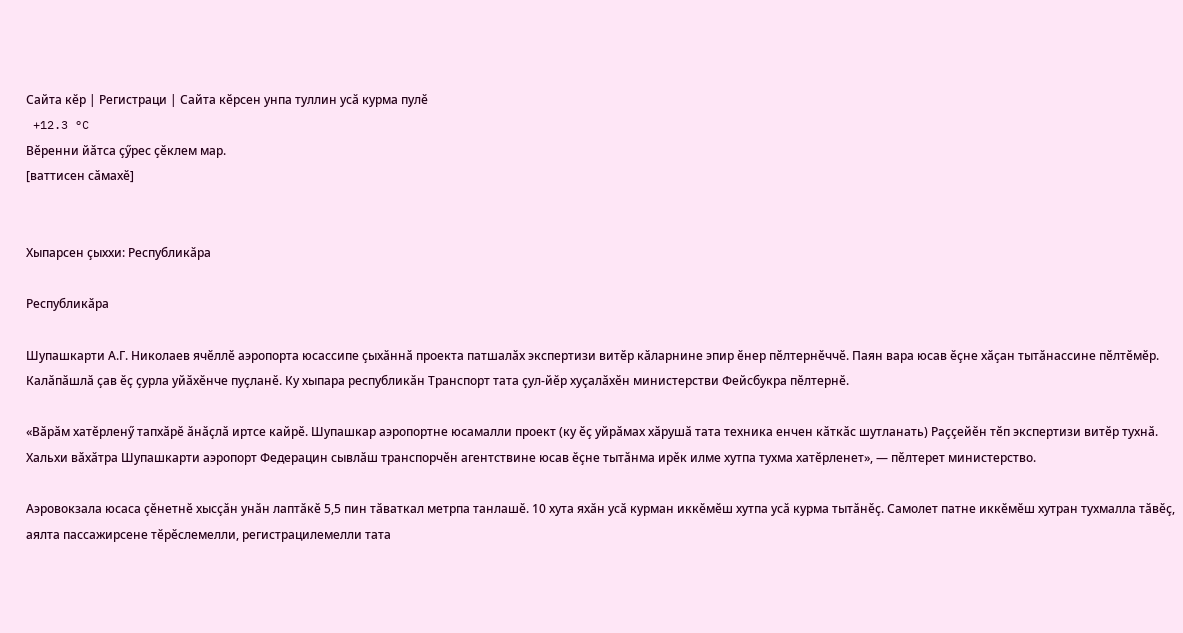Сайта кӗр | Регистраци | Сайта кӗрсен унпа туллин усӑ курма пулӗ
 +12.3 °C
Вӗренни йӑтса ҫӳрес ҫӗклем мар.
[ваттисен сӑмахӗ]


Хыпарсен ҫыххи: Республикӑра

Республикӑра

Шупашкарти А.Г. Николаев ячӗллӗ аэропорта юсассипе ҫыхӑннӑ проекта патшалӑх экспертизи витӗр кӑларнине эпир ӗнер пӗлтернӗччӗ. Паян вара юсав ӗҫне хӑҫан тытӑнассине пӗлтӗмӗр. Калӑпӑшлӑ ҫав ӗҫ ҫурла уйӑхӗнче пуҫланӗ. Ку хыпара республикӑн Транспорт тата ҫул-йӗр хуҫалӑхӗн министерстви Фейсбукра пӗлтернӗ.

«Вӑрӑм хатӗрленӳ тапхӑрӗ ӑнӑҫлӑ иртсе кайрӗ. Шупашкар аэропортне юсамалли проект (ку ӗҫ уйрӑмах хӑрушӑ тата техника енчен кӑткӑс шутланать) Раҫҫейӗн тӗп экспертизи витӗр тухнӑ. Хальхи вӑхӑтра Шупашкарти аэропорт Федерацин сывлӑш транспорчӗн агентствине юсав ӗҫне тытӑнма ирӗк илме хутпа тухма хатӗрленет», — пӗлтерет министерство.

Аэровокзала юсаса ҫӗнетнӗ хысҫӑн унӑн лаптӑкӗ 5,5 пин тӑваткал метрпа танлашӗ. 10 хута яхӑн усӑ курман иккӗмӗш хутпа усӑ курма тытӑнӗҫ. Самолет патне иккӗмӗш хутран тухмалла тӑвӗҫ, аялта пассажирсене тӗрӗслемелли, регистрацилемелли тата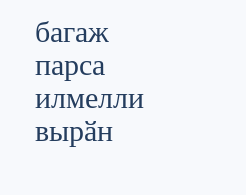багаж парса илмелли вырӑн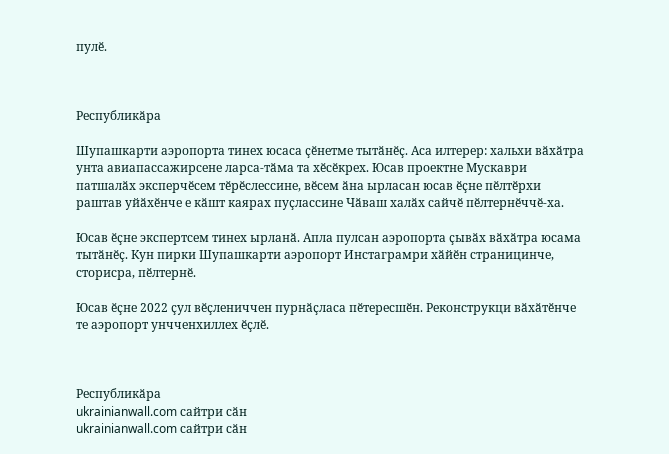пулӗ.



Республикӑра

Шупашкарти аэропорта тинех юсаса ҫӗнетме тытӑнӗҫ. Аса илтерер: хальхи вӑхӑтра унта авиапассажирсене ларса-тӑма та хӗсӗкрех. Юсав проектне Мускаври патшалӑх эксперчӗсем тӗрӗслессине, вӗсем ӑна ырласан юсав ӗҫне пӗлтӗрхи раштав уйӑхӗнче е кӑшт каярах пуҫлассине Чӑваш халӑх сайчӗ пӗлтернӗччӗ-ха.

Юсав ӗҫне экспертсем тинех ырланӑ. Апла пулсан аэропорта ҫывӑх вӑхӑтра юсама тытӑнӗҫ. Кун пирки Шупашкарти аэропорт Инстаграмри хӑйӗн страницинче, сторисра, пӗлтернӗ.

Юсав ӗҫне 2022 ҫул вӗҫлениччен пурнӑҫласа пӗтересшӗн. Реконструкци вӑхӑтӗнче те аэропорт унчченхиллех ӗҫлӗ.



Республикӑра
ukrainianwall.com сайтри сӑн
ukrainianwall.com сайтри сӑн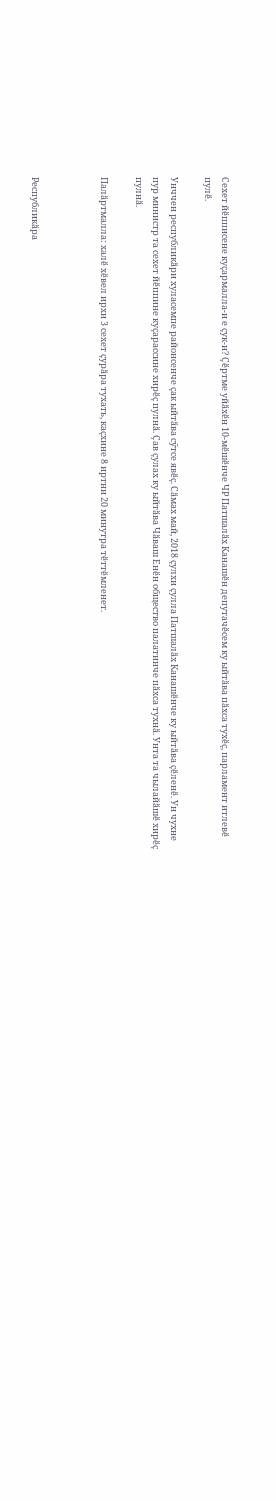Сехет йӗпписене куҫармалла-и е ҫук-и? Ҫӗртме уйӑхӗн 10-мӗшӗнче ЧР Патшалӑх Канашӗн депутачӗсем ку ыйтӑва пӑхса тухӗҫ, парламент итлевӗ пулӗ.

Унччен республикӑри хуласемпе районсенче ҫак ыйтӑва сӳтсе явӗҫ. Сӑмах май, 2018 ҫулхи ҫулла Патшалӑх Канашӗнче ку ыйтӑва ҫӗленӗ. Ун чухне пур министр та сехет йӗппине куҫарассине хирӗҫ пулнӑ. Ҫав ҫулах ку ыйтӑва Чӑваш Енӗн общество палатинче пӑхса тухнӑ. Унта та чылайӑшӗ хирӗҫ пулнӑ.

Палӑртмалла: халӗ хӗвел ирхи 3 сехет ҫурӑра тухать, каҫхине 8 иртни 20 минутра тӗттӗмленет.



Республикӑра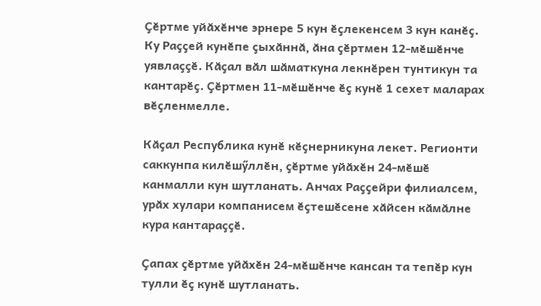Ҫӗртме уйӑхӗнче эрнере 5 кун ӗҫлекенсем 3 кун канӗҫ. Ку Раҫҫей кунӗпе ҫыхӑннӑ, ӑна ҫӗртмен 12-мӗшӗнче уявлаҫҫӗ. Кӑҫал вӑл шӑматкуна лекнӗрен тунтикун та кантарӗҫ. Ҫӗртмен 11-мӗшӗнче ӗҫ кунӗ 1 сехет маларах вӗҫленмелле.

Кӑҫал Республика кунӗ кӗҫнерникуна лекет. Регионти саккунпа килӗшӳллӗн, ҫӗртме уйӑхӗн 24-мӗшӗ канмалли кун шутланать. Анчах Раҫҫейри филиалсем, урӑх хулари компанисем ӗҫтешӗсене хӑйсен кӑмӑлне кура кантараҫҫӗ.

Ҫапах ҫӗртме уйӑхӗн 24-мӗшӗнче кансан та тепӗр кун тулли ӗҫ кунӗ шутланать.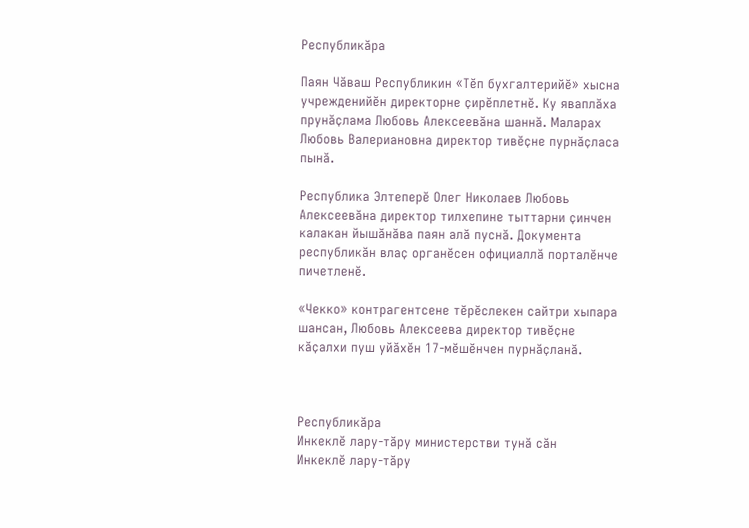Республикӑра

Паян Чӑваш Республикин «Тӗп бухгалтерийӗ» хысна учрежденийӗн директорне ҫирӗплетнӗ. Ку яваплӑха прунӑҫлама Любовь Алексеевӑна шаннӑ. Маларах Любовь Валериановна директор тивӗҫне пурнӑҫласа пынӑ.

Республика Элтеперӗ Олег Николаев Любовь Алексеевӑна директор тилхепине тыттарни ҫинчен калакан йышӑнӑва паян алӑ пуснӑ. Документа республикӑн влаҫ органӗсен официаллӑ порталӗнче пичетленӗ.

«Чекко» контрагентсене тӗрӗслекен сайтри хыпара шансан, Любовь Алексеева директор тивӗҫне кӑҫалхи пуш уйӑхӗн 17-мӗшӗнчен пурнӑҫланӑ.



Республикӑра
Инкеклӗ лару-тӑру министерстви тунӑ сӑн
Инкеклӗ лару-тӑру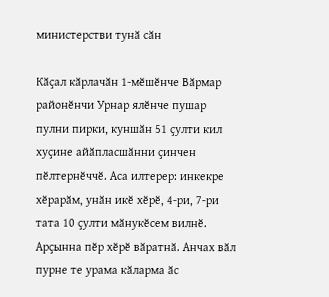министерстви тунӑ сӑн

Кӑҫал кӑрлачӑн 1-мӗшӗнче Вӑрмар районӗнчи Урнар ялӗнче пушар пулни пирки, куншӑн 51 ҫулти кил хуҫине айӑпласшӑнни ҫинчен пӗлтернӗччӗ. Аса илтерер: инкекре хӗрарӑм, унӑн икӗ хӗрӗ, 4-ри, 7-ри тата 10 ҫулти мӑнукӗсем вилнӗ. Арҫынна пӗр хӗрӗ вӑратнӑ. Анчах вӑл пурне те урама кӑларма ӑс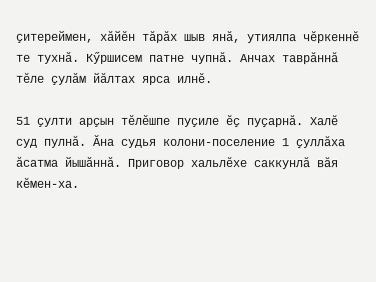ҫитереймен, хӑйӗн тӑрӑх шыв янӑ, утиялпа чӗркеннӗ те тухнӑ. Кӳршисем патне чупнӑ. Анчах таврӑннӑ тӗле ҫулӑм йӑлтах ярса илнӗ.

51 ҫулти арҫын тӗлӗшпе пуҫиле ӗҫ пуҫарнӑ. Халӗ суд пулнӑ. Ӑна судья колони-поселение 1 ҫуллӑха ӑсатма йышӑннӑ. Приговор хальлӗхе саккунлӑ вӑя кӗмен-ха.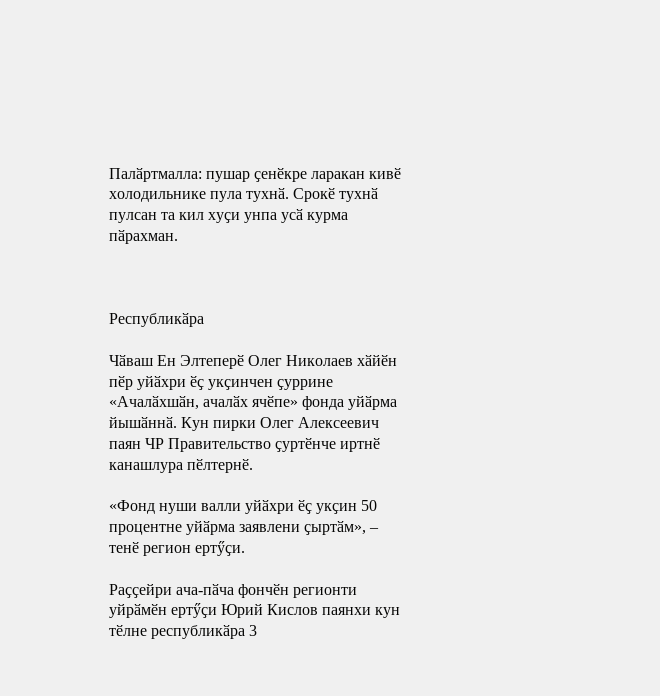Палӑртмалла: пушар ҫенӗкре ларакан кивӗ холодильнике пула тухнӑ. Срокӗ тухнӑ пулсан та кил хуҫи унпа усӑ курма пӑрахман.



Республикӑра

Чӑваш Ен Элтеперӗ Олег Николаев хӑйӗн пӗр уйӑхри ӗҫ укҫинчен ҫуррине «Ачалӑхшӑн, ачалӑх ячӗпе» фонда уйӑрма йышӑннӑ. Кун пирки Олег Алексеевич паян ЧР Правительство ҫуртӗнче иртнӗ канашлура пӗлтернӗ.

«Фонд нуши валли уйӑхри ӗҫ укҫин 50 процентне уйӑрма заявлени ҫыртӑм», – тенӗ регион ертӳҫи.

Раҫҫейри ача-пӑча фончӗн регионти уйрӑмӗн ертӳҫи Юрий Кислов паянхи кун тӗлне республикӑра 3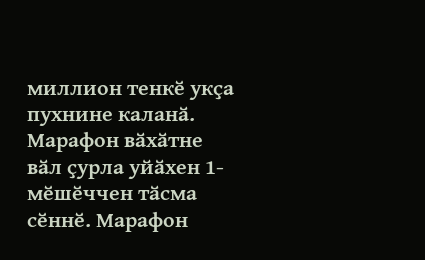миллион тенкӗ укҫа пухнине каланӑ. Марафон вӑхӑтне вӑл ҫурла уйӑхен 1-мӗшӗччен тӑсма сӗннӗ. Марафон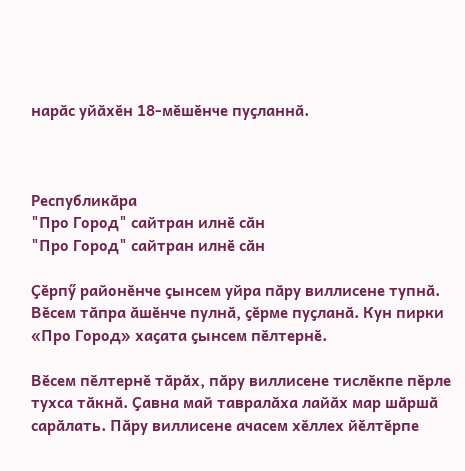нарӑс уйӑхӗн 18-мӗшӗнче пуҫланнӑ.



Республикӑра
"Про Город" сайтран илнӗ сӑн
"Про Город" сайтран илнӗ сӑн

Ҫӗрпӳ районӗнче ҫынсем уйра пӑру виллисене тупнӑ. Вӗсем тӑпра ӑшӗнче пулнӑ, ҫӗрме пуҫланӑ. Кун пирки «Про Город» хаҫата ҫынсем пӗлтернӗ.

Вӗсем пӗлтернӗ тӑрӑх, пӑру виллисене тислӗкпе пӗрле тухса тӑкнӑ. Ҫавна май тавралӑха лайӑх мар шӑршӑ сарӑлать. Пӑру виллисене ачасем хӗллех йӗлтӗрпе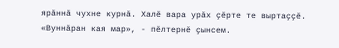ярӑннӑ чухне курнӑ. Халӗ вара урӑх ҫӗрте те выртаҫҫӗ. «Вуннӑран кая мар», - пӗлтернӗ ҫынсем.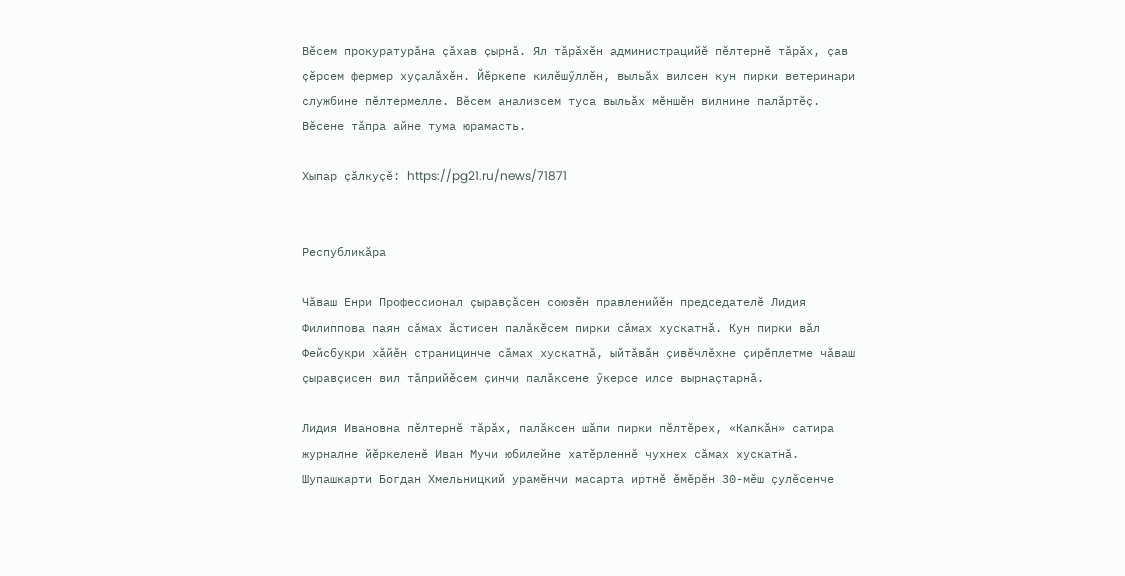Вӗсем прокуратурӑна ҫӑхав ҫырнӑ. Ял тӑрӑхӗн администрацийӗ пӗлтернӗ тӑрӑх, ҫав ҫӗрсем фермер хуҫалӑхӗн. Йӗркепе килӗшӳллӗн, выльӑх вилсен кун пирки ветеринари службине пӗлтермелле. Вӗсем анализсем туса выльӑх мӗншӗн вилнине палӑртӗҫ. Вӗсене тӑпра айне тума юрамасть.

Хыпар ҫӑлкуҫӗ: https://pg21.ru/news/71871


Республикӑра

Чӑваш Енри Профессионал ҫыравҫӑсен союзӗн правленийӗн председателӗ Лидия Филиппова паян сӑмах ӑстисен палӑкӗсем пирки сӑмах хускатнӑ. Кун пирки вӑл Фейсбукри хӑйӗн страницинче сӑмах хускатнӑ, ыйтӑвӑн ҫивӗчлӗхне ҫирӗплетме чӑваш ҫыравҫисен вил тӑприйӗсем ҫинчи палӑксене ӳкерсе илсе вырнаҫтарнӑ.

Лидия Ивановна пӗлтернӗ тӑрӑх, палӑксен шӑпи пирки пӗлтӗрех, «Капкӑн» сатира журналне йӗркеленӗ Иван Мучи юбилейне хатӗрленнӗ чухнех сӑмах хускатнӑ. Шупашкарти Богдан Хмельницкий урамӗнчи масарта иртнӗ ӗмӗрӗн 30-мӗш ҫулӗсенче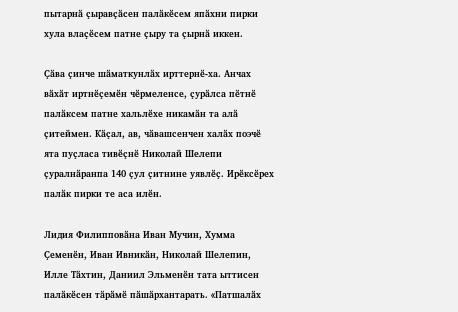пытарнӑ ҫыравҫӑсен палӑкӗсем япӑхни пирки хула влаҫӗсем патне ҫыру та ҫырнӑ иккен.

Ҫӑва ҫинче шӑматкунлӑх ирттернӗ-ха. Анчах вӑхӑт иртнӗҫемӗн чӗрмеленсе, ҫурӑлса пӗтнӗ палӑксем патне хальлӗхе никамӑн та алӑ ҫитеймен. Кӑҫал, ав, чӑвашсенчен халӑх поэчӗ ята пуҫласа тивӗҫнӗ Николай Шелепи ҫуралнӑранпа 140 ҫул ҫитнине уявлӗҫ. Ирӗксӗрех палӑк пирки те аса илӗн.

Лидия Филипповӑна Иван Мучин, Хумма Ҫеменӗн, Иван Ивникӑн, Николай Шелепин, Илле Тӑхтин, Даниил Эльменӗн тата ыттисен палӑкӗсен тӑрӑмӗ пӑшӑрхантарать. «Патшалӑх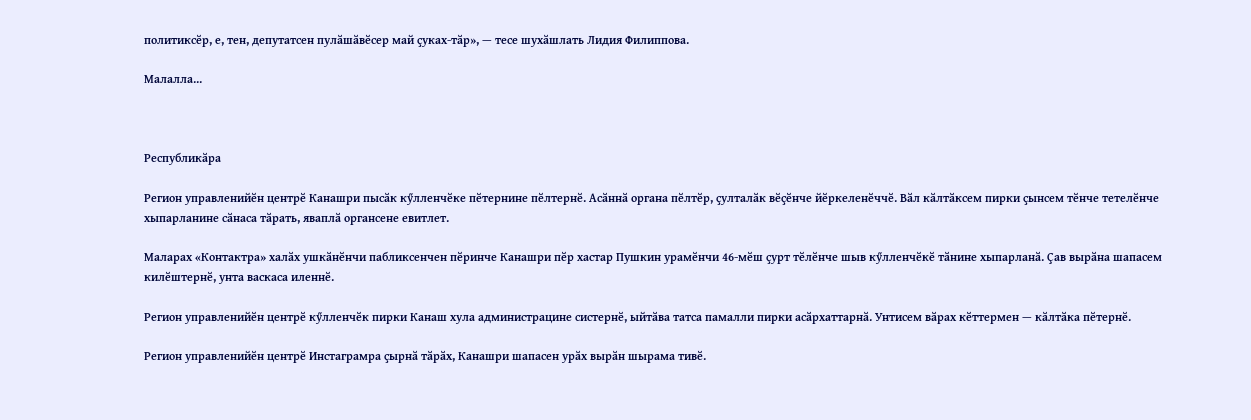политиксӗр, е, тен, депутатсен пулӑшӑвӗсер май ҫуках-тӑр», — тесе шухӑшлать Лидия Филиппова.

Малалла...



Республикӑра

Регион управленийӗн центрӗ Канашри пысӑк кӳлленчӗке пӗтернине пӗлтернӗ. Асӑннӑ органа пӗлтӗр, ҫулталӑк вӗҫӗнче йӗркеленӗччӗ. Вӑл кӑлтӑксем пирки ҫынсем тӗнче тетелӗнче хыпарланине сӑнаса тӑрать, яваплӑ органсене евитлет.

Маларах «Контактра» халӑх ушкӑнӗнчи пабликсенчен пӗринче Канашри пӗр хастар Пушкин урамӗнчи 46-мӗш ҫурт тӗлӗнче шыв кӳлленчӗкӗ тӑнине хыпарланӑ. Ҫав вырӑна шапасем килӗштернӗ, унта васкаса иленнӗ.

Регион управленийӗн центрӗ кӳлленчӗк пирки Канаш хула администрацине систернӗ, ыйтӑва татса памалли пирки асӑрхаттарнӑ. Унтисем вӑрах кӗттермен — кӑлтӑка пӗтернӗ.

Регион управленийӗн центрӗ Инстаграмра ҫырнӑ тӑрӑх, Канашри шапасен урӑх вырӑн шырама тивӗ.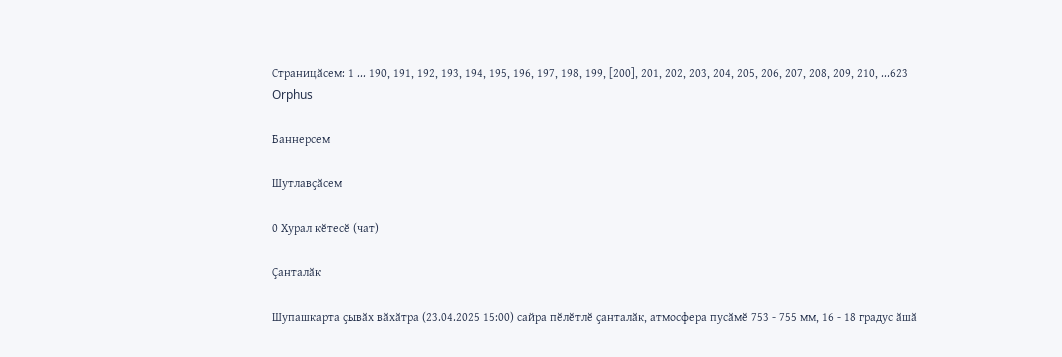Страницӑсем: 1 ... 190, 191, 192, 193, 194, 195, 196, 197, 198, 199, [200], 201, 202, 203, 204, 205, 206, 207, 208, 209, 210, ...623
Orphus

Баннерсем

Шутлавҫӑсем

0 Хурал кӗтесӗ (чат)

Ҫанталӑк

Шупашкарта ҫывӑх вӑхӑтра (23.04.2025 15:00) сайра пӗлӗтлӗ ҫанталӑк, атмосфера пусӑмӗ 753 - 755 мм, 16 - 18 градус ӑшӑ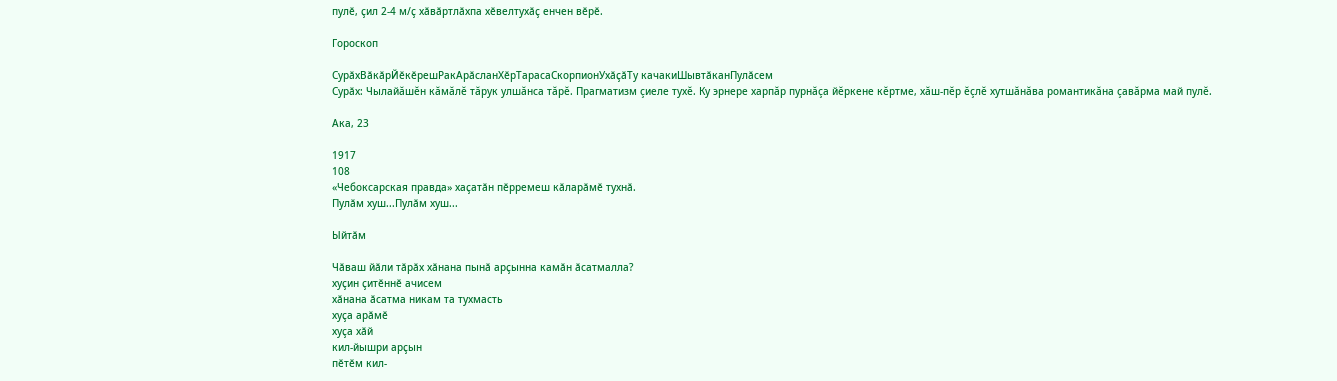пулӗ, ҫил 2-4 м/ҫ хӑвӑртлӑхпа хӗвелтухӑҫ енчен вӗрӗ.

Гороскоп

СурӑхВӑкӑрЙӗкӗрешРакАрӑсланХӗрТарасаСкорпионУхӑҫӑТу качакиШывтӑканПулӑсем
Сурӑх: Чылайăшĕн кăмăлĕ тăрук улшăнса тăрĕ. Прагматизм çиеле тухĕ. Ку эрнере харпăр пурнăçа йĕркене кĕртме, хăш-пĕр ĕçлĕ хутшăнăва романтикăна çавăрма май пулĕ.

Ака, 23

1917
108
«Чебоксарская правда» хаҫатӑн пӗрремеш кӑларӑмӗ тухнӑ.
Пулӑм хуш...Пулӑм хуш...

Ыйтӑм

Чӑваш йӑли тӑрӑх хӑнана пынӑ арҫынна камӑн ӑсатмалла?
хуҫин ҫитӗннӗ ачисем
хӑнана ӑсатма никам та тухмасть
хуҫа арӑмӗ
хуҫа хӑй
кил-йышри арҫын
пӗтӗм кил-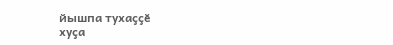йышпа тухаҫҫӗ
хуҫа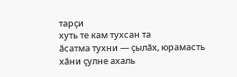тарҫи
хуть те кам тухсан та
ӑсатма тухни — ҫылӑх, юрамасть
хӑни ҫулне ахаль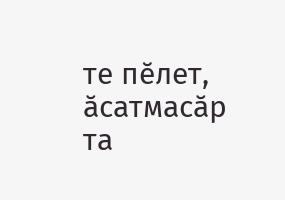те пӗлет, ӑсатмасӑр та